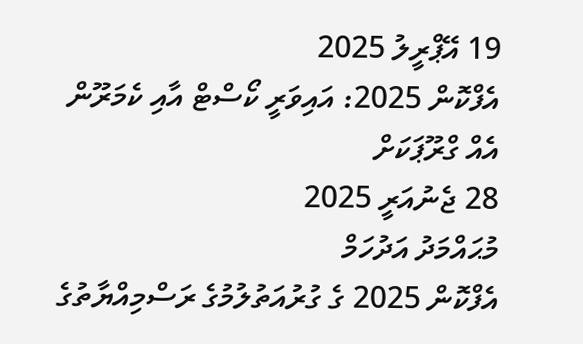19 އޭޕްރީލު 2025
އެފްކޮން 2025: އައިވަރީ ކޯސްޓް އާއި ކެމަރޫން އެއް ގްރޫޕަކަށް
28 ޖެނުއަރީ 2025
މުޙައްމަދު އަދުހަމް
އެފްކޮން 2025 ގެ ގުރުއަތުލުމުގެ ރަސްމިއްޔާތުގެ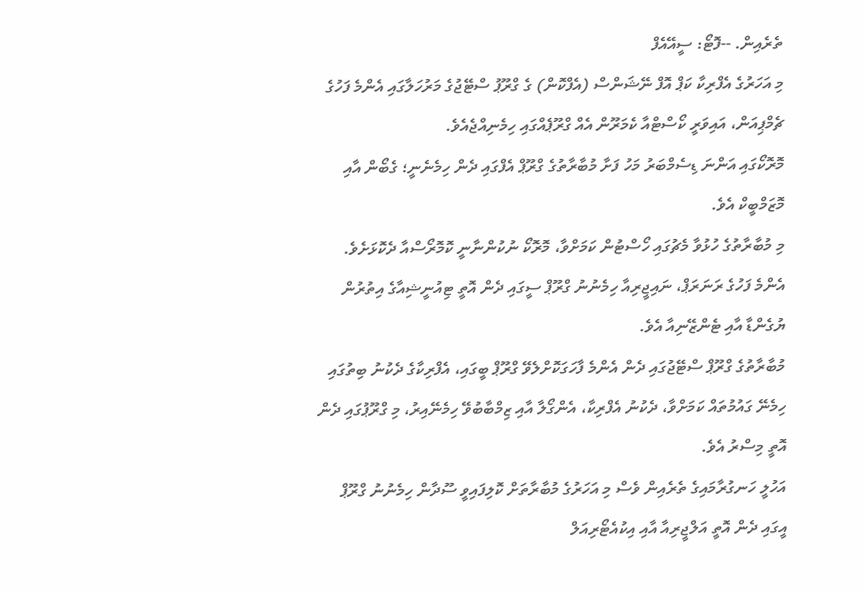ތެރެއިން. --ފޮޓޯ: ސީއޭއެފް
މި އަހަރުގެ އެފްރިކާ ކަޕް އޮފް ނޭޝަންސް (އެފްކޮން) ގެ ގްރޫޕު ސްޓޭޖުގެ މަރުހަލާގައި އެންމެ ފަހުގެ ޗެމްޕިއަން، އައިވަރީ ކޯސްޓްއާ ކެމަރޫން އެއް ގްރޫޕެއްގައި ހިމެނިއްޖެއެވެ.
މޮރޮކޯގައި އަންނަ ޑިސެމްބަރު މަހު ފަށާ މުބާރާތުގެ ގްރޫޕް އެފްގައި ދެން ހިމެނެނީ؛ ގެބޯން އާއި މޮޒަމްބީކް އެވެ.
މި މުބާރާތުގެ ހުޅުވާ މެޗުގައި ހޯސްޓުން ކަމަށްވާ، މޮރޮކޯ ނުކުންނާނީ ކޮމޮރޯސްއާ ދެކޮޅަށެވެ.
އެންމެ ފަހުގެ ރަނަރަޕް، ނައިޖީރިއާ ހިމެނުނު ގްރޫޕް ސީގައި ދެން އޮތީ ޓިއުނީޝިއާގެ އިތުރުން ޔުގެންޑާ އާއި ޓެންޒޭނިއާ އެވެ.
މުބާރާތުގެ ގްރޫޕް ސްޓޭޖުގައި ދެން އެންމެ ފާހަގަކޮށްލެވޭ ގްރޫޕް ބީގައި، އެފްރިކާގެ ދެކުނު ބިތުގައި ހިމެނޭ ގައުމުތައް ކަމަށްވާ، ދެކުނު އެފްރިކާ، އެންގޯލާ އާއި ޒިމްބާބުވޭ ހިމެނޭއިރު، މި ގްރޫޕުގައި ދެން އޮތީ މިސްރު އެވެ.
އަހުލީ ހަނގުރާމައިގެ ތެރެއިން ވެސް މި އަހަރުގެ މުބާރާތަށް ކޮލިފައިވީ ސޫދާން ހިމެނުނު ގްރޫޕް އީގައި ދެން އޮތީ އަލްޖީރިއާ އާއި އިކުއެޓޯރިއަލް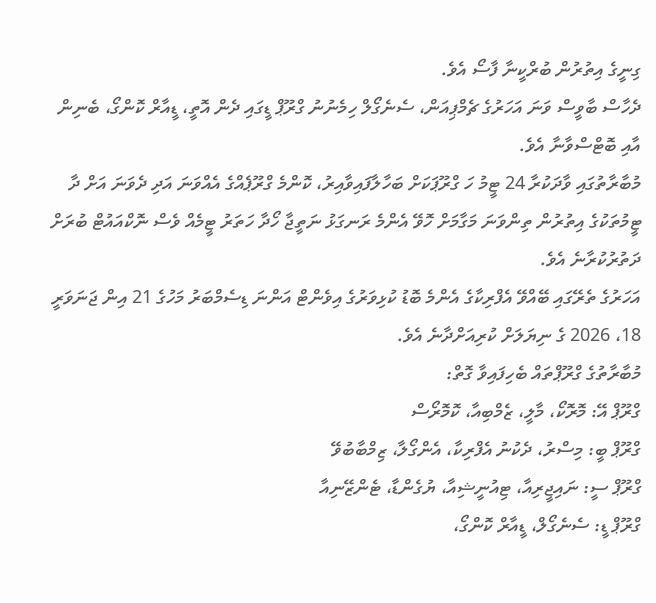ގިނީގެ އިތުރުން ބުރްކީނާ ފާސޯ އެވެ.
ދެހާސް ބާވީސް ވަނަ އަހަރުގެ ޗެމްޕިއަން، ސެނެގޯލް ހިމެނުނު ގްރޫޕް ޑީގައި ދެން އޮތީ، ޑީއާރް ކޮންގޯ، ބެނިން އާއި ބޮޓްސްވާނާ އެވެ.
މުބާރާތުގައި ވާދަކުރާ 24 ޓީމު ހަ ގްރޫޕަކަށް ބަހާލާފައިވާއިރު، ކޮންމެ ގްރޫޕެއްގެ އެއްވަނަ އަދި ދެވަނަ އަށް ދާ ޓީމުތަކުގެ އިތުރުން ތިންވަނަ މަގާމަށް ހޮވޭ އެންމެ ރަނގަޅު ނަތީޖާ ހޯދާ ހަތަރު ޓީމެއް ވެސް ނޮކްއައުޓް ބުރަށް ދަތުރުކުރާނެ އެވެ.
އަހަރުގެ ތެރޭގައި ބޭއްވޭ އެފްރިކާގެ އެންމެ ބޮޑު ކުޅިވަރުގެ އިވެންޓް އަންނަ ޑިސެމްބަރު މަހުގެ 21 އިން ޖަނަވަރީ 18، 2026 ގެ ނިޔަލަށް ކުރިއަށްދާނެ އެވެ.
މުބާރާތުގެ ގްރޫޕްތައް ބެހިފައިވާ ގޮތް:
ގްރޫޕް އޭ: މޮރޮކޯ، މާލީ، ޒެމްބިއާ، ކޮމޮރޯސް
ގްރޫޕް ބީ: މިސްރު، ދެކުނު އެފްރިކާ، އެންގޯލާ، ޒިމްބާބުވޭ
ގްރޫޕް ސީ: ނައިޖީރިއާ، ޓިއުނީޝިއާ، ޔުގެންޑާ، ޓެންޒޭނިއާ
ގްރޫޕް ޑީ: ސެނެގޯލް، ޑީއާރް ކޮންގޯ،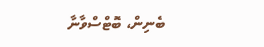ބެނިން، ބޮޓްސްވާނާ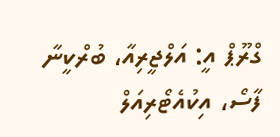ގްރޫޕް އީ: އަލްޖީރިއާ، ބުރްކީނާ ފާސޯ، އިކުއެޓޯރިއަލް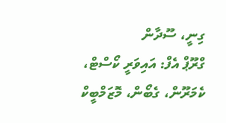ގިނީ، ސޫދާން
ގްރޫޕް އެފް: އައިވަރީ ކޯސްޓް، ކެމަރޫން، ގެބޯން، މޮޒަމްބީކް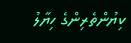ކިޔުންތެރިންގެ ހިޔާލު